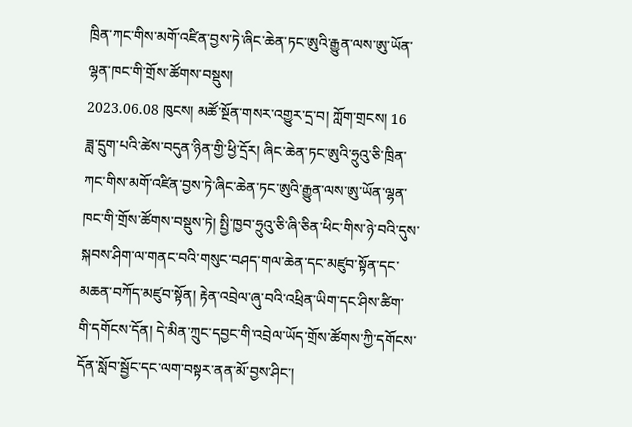ཁྲིན་ཀང་གིས་མགོ་འཛིན་བྱས་ཏེ་ཞིང་ཆེན་ཏང་ཨུའི་རྒྱུན་ལས་ཨུ་ཡོན་ལྷན་ཁང་གི་གྲོས་ཚོགས་བསྡུས།
2023.06.08 ཁུངས། མཚོ་སྔོན་གསར་འགྱུར་དྲ་བ། ཀློག་གྲངས། 16
ཟླ་དྲུག་པའི་ཚེས་བདུན་ཉིན་གྱི་ཕྱི་དྲོར། ཞིང་ཆེན་ཏང་ཨུའི་ཧྲུའུ་ཅི་ཁྲིན་ཀང་གིས་མགོ་འཛིན་བྱས་ཏེ་ཞིང་ཆེན་ཏང་ཨུའི་རྒྱུན་ལས་ཨུ་ཡོན་ལྷན་ཁང་གི་གྲོས་ཚོགས་བསྡུས་ཏེ། སྤྱི་ཁྱབ་ཧྲུའུ་ཅི་ཞི་ཅིན་ཕིང་གིས་ཉེ་བའི་དུས་སྐབས་ཤིག་ལ་གནང་བའི་གསུང་བཤད་གལ་ཆེན་དང་མཛུབ་སྟོན་དང་མཆན་བཀོད་མཛུབ་སྟོན། རྟེན་འབྲེལ་ཞུ་བའི་འཕྲིན་ཡིག་དང་ཤིས་ཚིག་གི་དགོངས་དོན། དེ་མིན་ཀྲུང་དབྱང་གི་འབྲེལ་ཡོད་གྲོས་ཚོགས་ཀྱི་དགོངས་དོན་སློབ་སྦྱོང་དང་ལག་བསྟར་ནན་མོ་བྱས་ཤིང་།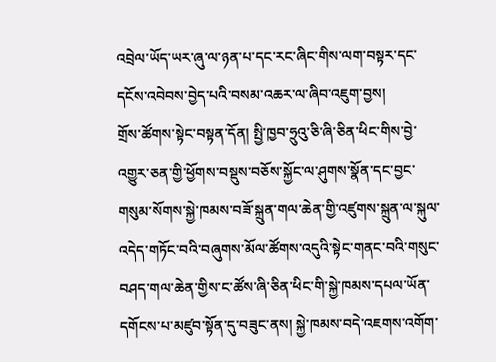འབྲེལ་ཡོད་ཡར་ཞུ་ལ་ཉན་པ་དང་རང་ཞིང་གིས་ལག་བསྟར་དང་དངོས་འབེབས་བྱེད་པའི་བསམ་འཆར་ལ་ཞིབ་འཇུག་བྱས།
གྲོས་ཚོགས་སྟེང་བསྟན་དོན། སྤྱི་ཁྱབ་ཧྲུའུ་ཅི་ཞི་ཅིན་ཕིང་གིས་བྱེ་འགྱུར་ཅན་གྱི་ཕྱོགས་བསྡུས་བཅོས་སྐྱོང་ལ་ཤུགས་སྣོན་དང་བྱང་གསུམ་སོགས་སྐྱེ་ཁམས་བཟོ་སྐྲུན་གལ་ཆེན་གྱི་འཛུགས་སྐྲུན་ལ་སྐུལ་འདེད་གཏོང་བའི་བཞུགས་མོལ་ཚོགས་འདུའི་སྟེང་གནང་བའི་གསུང་བཤད་གལ་ཆེན་གྱིས་ང་ཚོས་ཞི་ཅིན་ཕིང་གི་སྐྱེ་ཁམས་དཔལ་ཡོན་དགོངས་པ་མཛུབ་སྟོན་དུ་བཟུང་ནས། སྐྱེ་ཁམས་བདེ་འཇགས་འགོག་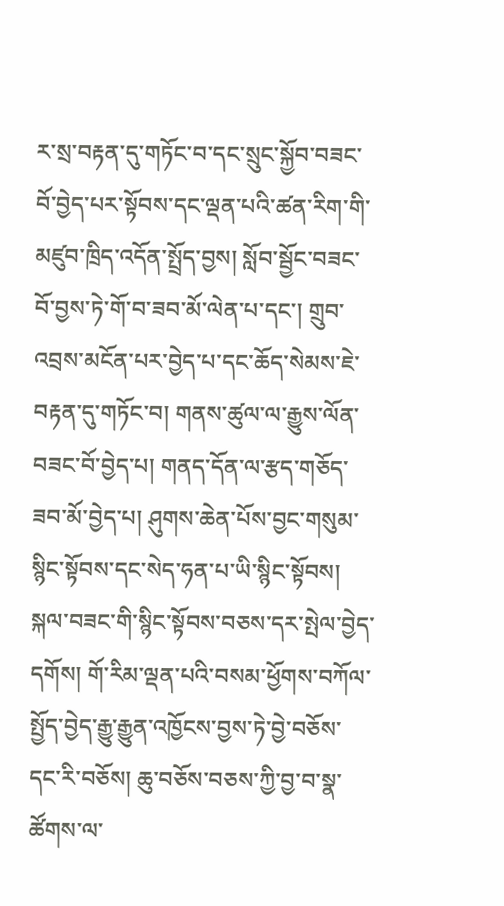ར་སྲ་བརྟན་དུ་གཏོང་བ་དང་སྲུང་སྐྱོབ་བཟང་བོ་བྱེད་པར་སྟོབས་དང་ལྡན་པའི་ཚན་རིག་གི་མཛུབ་ཁྲིད་འདོན་སྤྲོད་བྱས། སློབ་སྦྱོང་བཟང་བོ་བྱས་ཏེ་གོ་བ་ཟབ་མོ་ལེན་པ་དང་། གྲུབ་འབྲས་མངོན་པར་བྱེད་པ་དང་ཆོད་སེམས་ཇེ་བརྟན་དུ་གཏོང་བ། གནས་ཚུལ་ལ་རྒྱུས་ལོན་བཟང་བོ་བྱེད་པ། གནད་དོན་ལ་རྩད་གཅོད་ཟབ་མོ་བྱེད་པ། ཤུགས་ཆེན་པོས་བྱང་གསུམ་སྙིང་སྟོབས་དང་སེད་ཧན་པ་ཡི་སྙིང་སྟོབས། སྐལ་བཟང་གི་སྙིང་སྟོབས་བཅས་དར་སྤེལ་བྱེད་དགོས། གོ་རིམ་ལྡན་པའི་བསམ་ཕྱོགས་བཀོལ་སྤྱོད་བྱེད་རྒྱུ་རྒྱུན་འཁྱོངས་བྱས་ཏེ་བྱེ་བཅོས་དང་རི་བཅོས། ཆུ་བཅོས་བཅས་ཀྱི་བྱ་བ་སྣ་ཚོགས་ལ་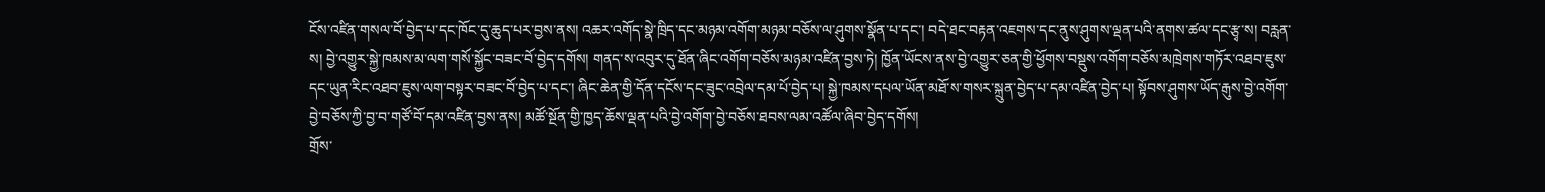ངོས་འཛིན་གསལ་བོ་བྱེད་པ་དང་ཁོང་དུ་ཆུད་པར་བྱས་ནས། འཆར་འགོད་སྣེ་ཁྲིད་དང་མཉམ་འགོག་མཉམ་བཅོས་ལ་ཤུགས་སྣོན་པ་དང་། བདེ་ཐང་བརྟན་འཇགས་དང་ནུས་ཤུགས་ལྡན་པའི་ནགས་ཚལ་དང་རྩྭ་ས། བརླན་ས། བྱེ་འགྱུར་སྐྱེ་ཁམས་མ་ལག་གསོ་སྐྱོང་བཟང་བོ་བྱེད་དགོས། གནད་ས་འབུར་དུ་ཐོན་ཞིང་འགོག་བཅོས་མཉམ་འཛིན་བྱས་ཏེ། ཁྱོན་ཡོངས་ནས་བྱེ་འགྱུར་ཅན་གྱི་ཕྱོགས་བསྡུས་འགོག་བཅོས་མཁྲེགས་གཏོར་འཐབ་ཇུས་དང་ཡུན་རིང་འཐབ་ཇུས་ལག་བསྟར་བཟང་བོ་བྱེད་པ་དང་། ཞིང་ཆེན་གྱི་དོན་དངོས་དང་ཟུང་འབྲེལ་དམ་པོ་བྱེད་པ། སྐྱེ་ཁམས་དཔལ་ཡོན་མཐོ་ས་གསར་སྐྲུན་བྱེད་པ་དམ་འཛིན་བྱེད་པ། སྟོབས་ཤུགས་ཡོད་རྒུས་བྱེ་འགོག་བྱེ་བཅོས་ཀྱི་བྱ་བ་གཙོ་བོ་དམ་འཛིན་བྱས་ནས། མཚོ་སྔོན་གྱི་ཁྱད་ཆོས་ལྡན་པའི་བྱེ་འགོག་བྱེ་བཅོས་ཐབས་ལམ་འཚོལ་ཞིབ་བྱེད་དགོས།
གྲོས་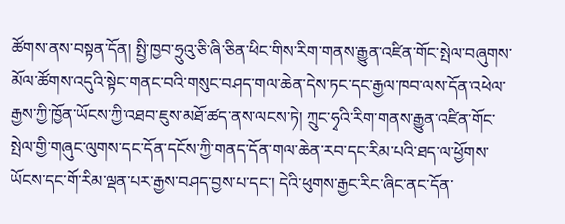ཚོགས་ནས་བསྟན་དོན། སྤྱི་ཁྱབ་ཧྲུའུ་ཅི་ཞི་ཅིན་ཕིང་གིས་རིག་གནས་རྒྱུན་འཛིན་གོང་སྤེལ་བཞུགས་མོལ་ཚོགས་འདུའི་སྟེང་གནང་བའི་གསུང་བཤད་གལ་ཆེན་དེས་ཏང་དང་རྒྱལ་ཁབ་ལས་དོན་འཕེལ་རྒྱས་ཀྱི་ཁྱོན་ཡོངས་ཀྱི་འཐབ་ཇུས་མཐོ་ཚད་ནས་ལངས་ཏེ། ཀྲུང་ཧྭའི་རིག་གནས་རྒྱུན་འཛིན་གོང་སྤེལ་གྱི་གཞུང་ལུགས་དང་དོན་དངོས་ཀྱི་གནད་དོན་གལ་ཆེན་རབ་དང་རིམ་པའི་ཐད་ལ་ཕྱོགས་ཡོངས་དང་གོ་རིམ་ལྡན་པར་རྒྱས་བཤད་བྱས་པ་དང་། དེའི་ཕུགས་རྒྱང་རིང་ཞིང་ནང་དོན་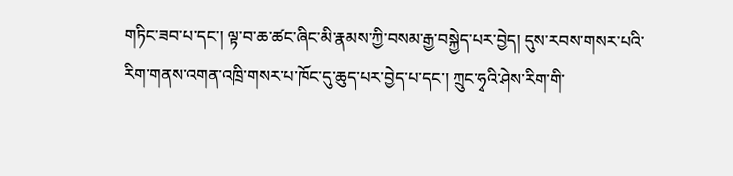གཏིང་ཟབ་པ་དང་། ལྟ་བ་ཆ་ཚང་ཞིང་མི་རྣམས་ཀྱི་བསམ་རྒྱ་བསྐྱེད་པར་བྱེད། དུས་རབས་གསར་པའི་རིག་གནས་འགན་འཁྲི་གསར་པ་ཁོང་དུ་ཆུད་པར་བྱེད་པ་དང་། ཀྲུང་ཧྭའི་ཤེས་རིག་གི་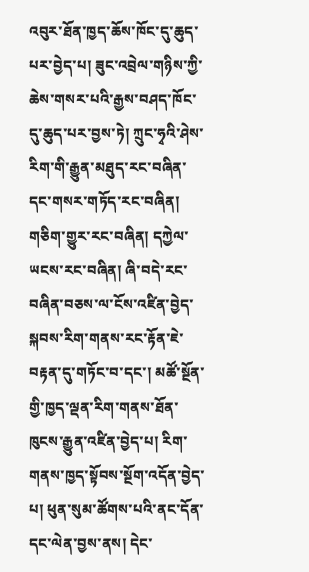འབུར་ཐོན་ཁྱད་ཆོས་ཁོང་དུ་ཆུད་པར་བྱེད་པ། ཟུང་འབྲེལ་གཉིས་ཀྱི་ཆེས་གསར་པའི་རྒྱས་བཤད་ཁོང་དུ་ཆུད་པར་བྱས་ཏེ། ཀྲུང་ཧྭའི་ཤེས་རིག་གི་རྒྱུན་མཐུད་རང་བཞིན་དང་གསར་གཏོད་རང་བཞིན། གཅིག་གྱུར་རང་བཞིན། དཀྱེལ་ཡངས་རང་བཞིན། ཞི་བདེ་རང་བཞིན་བཅས་ལ་ངོས་འཛིན་བྱེད་སྐབས་རིག་གནས་རང་རྟོན་ཇེ་བརྟན་དུ་གཏོང་བ་དང་། མཚོ་སྔོན་གྱི་ཁྱད་ལྡན་རིག་གནས་ཐོན་ཁུངས་རྒྱུན་འཛིན་བྱེད་པ། རིག་གནས་ཁྱད་སྟོབས་སྔོག་འདོན་བྱེད་པ། ཕུན་སུམ་ཚོགས་པའི་ནང་དོན་དང་ལེན་བྱས་ནས། དེང་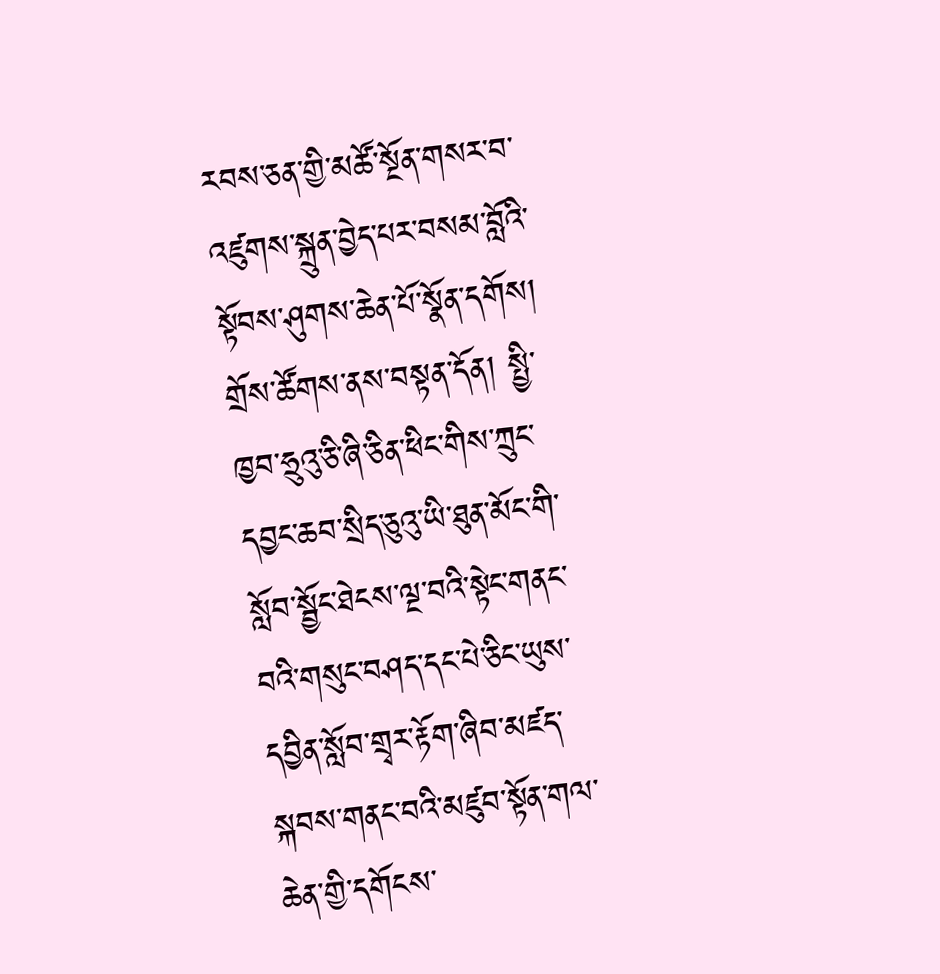རབས་ཅན་གྱི་མཚོ་སྔོན་གསར་བ་འཛུགས་སྐྲུན་བྱེད་པར་བསམ་བློའི་སྟོབས་ཤུགས་ཆེན་པོ་སྣོན་དགོས།
གྲོས་ཚོགས་ནས་བསྟན་དོན། སྤྱི་ཁྱབ་ཧྲུའུ་ཅི་ཞི་ཅིན་ཕིང་གིས་ཀྲུང་དབྱང་ཆབ་སྲིད་ཅུའུ་ཡི་ཐུན་མོང་གི་སློབ་སྦྱོང་ཐེངས་ལྔ་བའི་སྟེང་གནང་བའི་གསུང་བཤད་དང་པེ་ཅིང་ཡུས་དབྱིན་སློབ་གྲྭར་རྟོག་ཞིབ་མཛད་སྐབས་གནང་བའི་མཛུབ་སྟོན་གལ་ཆེན་གྱི་དགོངས་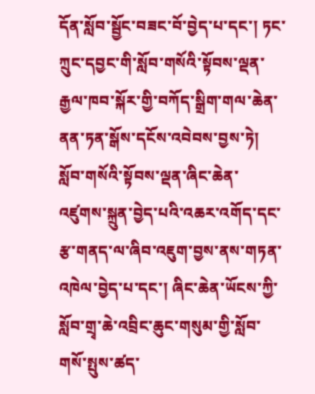དོན་སློབ་སྦྱོང་བཟང་བོ་བྱེད་པ་དང་། ཏང་ཀྲུང་དབྱང་གི་སློབ་གསོའི་སྟོབས་ལྡན་རྒྱལ་ཁབ་སྐོར་གྱི་བཀོད་སྒྲིག་གལ་ཆེན་ནན་ཏན་སྒོས་དངོས་འབེབས་བྱས་ཏེ། སློབ་གསོའི་སྟོབས་ལྡན་ཞིང་ཆེན་འཛུགས་སྐྲུན་བྱེད་པའི་འཆར་འགོད་དང་རྩ་གནད་ལ་ཞིབ་འཇུག་བྱས་ནས་གཏན་འཁེལ་བྱེད་པ་དང་། ཞིང་ཆེན་ཡོངས་ཀྱི་སློབ་གྲྭ་ཆེ་འབྲིང་ཆུང་གསུམ་གྱི་སློབ་གསོ་སྤུས་ཚད་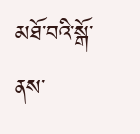མཐོ་བའི་སྒོ་ནས་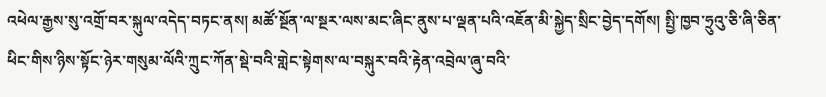འཕེལ་རྒྱས་སུ་འགྲོ་བར་སྐུལ་འདེད་བཏང་ནས། མཚོ་སྔོན་ལ་སྔར་ལས་མང་ཞིང་ནུས་པ་ལྡན་པའི་འཇོན་མི་སྐྱེད་སྲིང་བྱེད་དགོས། སྤྱི་ཁྱབ་ཧྲུའུ་ཅི་ཞི་ཅིན་ཕིང་གིས་ཉིས་སྟོང་ཉེར་གསུམ་ལོའི་ཀྲུང་ཀོན་སྡེ་བའི་གླེང་སྟེགས་ལ་བསྐུར་བའི་རྟེན་འབྲེལ་ཞུ་བའི་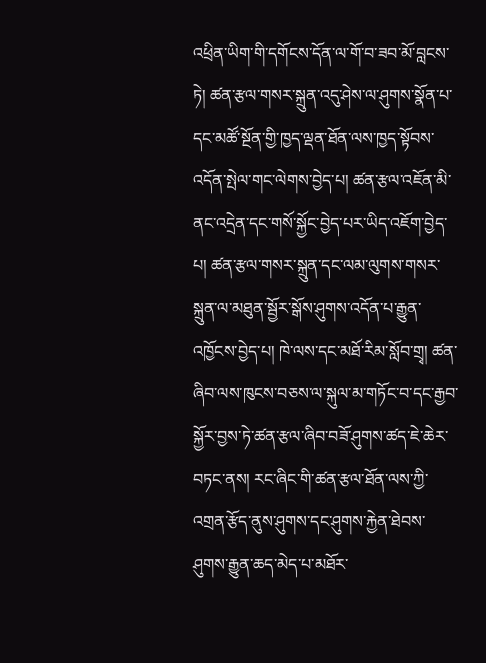འཕྲིན་ཡིག་གི་དགོངས་དོན་ལ་གོ་བ་ཟབ་མོ་བླངས་ཏེ། ཚན་རྩལ་གསར་སྐྲུན་འདུ་ཤེས་ལ་ཤུགས་སྣོན་པ་དང་མཚོ་སྔོན་གྱི་ཁྱད་ལྡན་ཐོན་ལས་ཁྱད་སྟོབས་འདོན་སྤེལ་གང་ལེགས་བྱེད་པ། ཚན་རྩལ་འཇོན་མི་ནང་འདྲེན་དང་གསོ་སྐྱོང་བྱེད་པར་ཡིད་འཇོག་བྱེད་པ། ཚན་རྩལ་གསར་སྐྲུན་དང་ལམ་ལུགས་གསར་སྐྲུན་ལ་མཐུན་སྦྱོར་སྒོས་ཤུགས་འདོན་པ་རྒྱུན་འཁྱོངས་བྱེད་པ། ཁེ་ལས་དང་མཐོ་རིམ་སློབ་གྲྭ། ཚན་ཞིབ་ལས་ཁུངས་བཅས་ལ་སྐུལ་མ་གཏོང་བ་དང་རྒྱབ་སྐྱོར་བྱས་ཏེ་ཚན་རྩལ་ཞིབ་བཟོ་ཤུགས་ཚད་ཇེ་ཆེར་བཏང་ནས། རང་ཞིང་གི་ཚན་རྩལ་ཐོན་ལས་ཀྱི་འགྲན་རྩོད་ནུས་ཤུགས་དང་ཤུགས་རྐྱེན་ཐེབས་ཤུགས་རྒྱུན་ཆད་མེད་པ་མཐོར་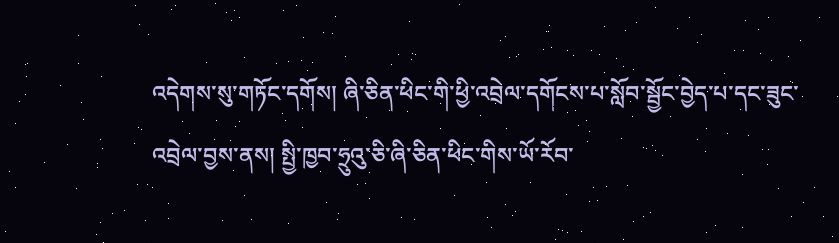འདེགས་སུ་གཏོང་དགོས། ཞི་ཅིན་ཕིང་གི་ཕྱི་འབྲེལ་དགོངས་པ་སློབ་སྦྱོང་བྱེད་པ་དང་ཟུང་འབྲེལ་བྱས་ནས། སྤྱི་ཁྱབ་ཧྲུའུ་ཅི་ཞི་ཅིན་ཕིང་གིས་ཡོ་རོབ་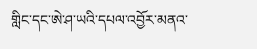གླིང་དང་ཨེ་ཤ་ཡའི་དཔལ་འབྱོར་མནའ་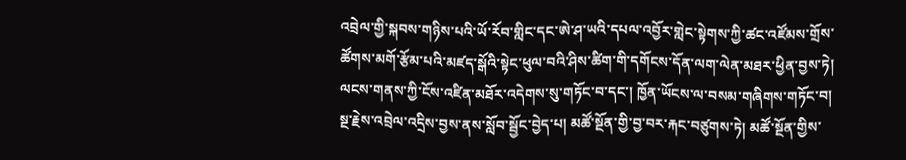འབྲེལ་གྱི་སྐབས་གཉིས་པའི་ཡོ་རོབ་གླིང་དང་ཨེ་ཤ་ཡའི་དཔལ་འབྱོར་གླེང་སྟེགས་ཀྱི་ཚང་འཛོམས་གྲོས་ཚོགས་མགོ་རྩོམ་པའི་མཛད་སྒོའི་སྟེང་ཕུལ་བའི་ཤིས་ཚིག་གི་དགོངས་དོན་ལག་ལེན་མཐར་ཕྱིན་བྱས་ཏེ། ལངས་གནས་ཀྱི་ངོས་འཛིན་མཐོར་འདེགས་སུ་གཏོང་བ་དང་། ཁྱོན་ཡོངས་ལ་བསམ་གཞིགས་གཏོང་བ། སྔ་རྗེས་འབྲེལ་འདྲིས་བྱས་ནས་སློབ་སྦྱོང་བྱེད་པ། མཚོ་སྔོན་གྱི་བྱ་བར་རྐང་བཙུགས་ཏེ། མཚོ་སྔོན་གྱིས་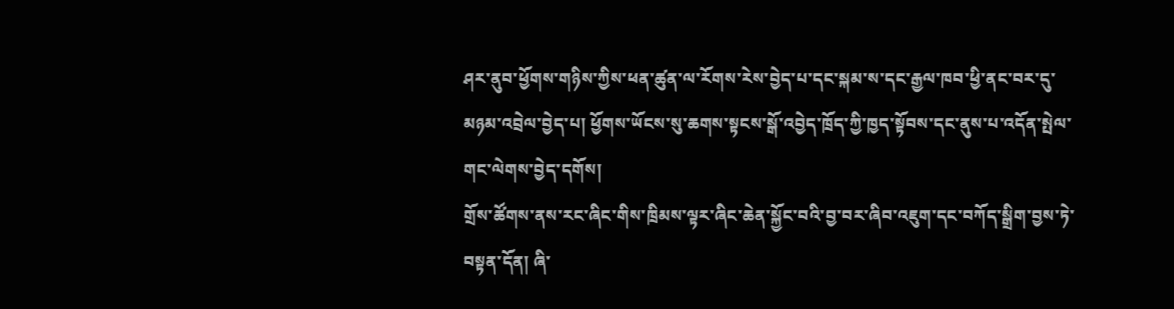ཤར་ནུབ་ཕྱོགས་གཉིས་ཀྱིས་ཕན་ཚུན་ལ་རོགས་རེས་བྱེད་པ་དང་སྐམ་ས་དང་རྒྱལ་ཁབ་ཕྱི་ནང་བར་དུ་མཉམ་འབྲེལ་བྱེད་པ། ཕྱོགས་ཡོངས་སུ་ཆགས་སྟངས་སྒོ་འབྱེད་ཁྲོད་ཀྱི་ཁྱད་སྟོབས་དང་ནུས་པ་འདོན་སྤེལ་གང་ལེགས་བྱེད་དགོས།
གྲོས་ཚོགས་ནས་རང་ཞིང་གིས་ཁྲིམས་ལྟར་ཞིང་ཆེན་སྐྱོང་བའི་བྱ་བར་ཞིབ་འཇུག་དང་བཀོད་སྒྲིག་བྱས་ཏེ་བསྟན་དོན། ཞི་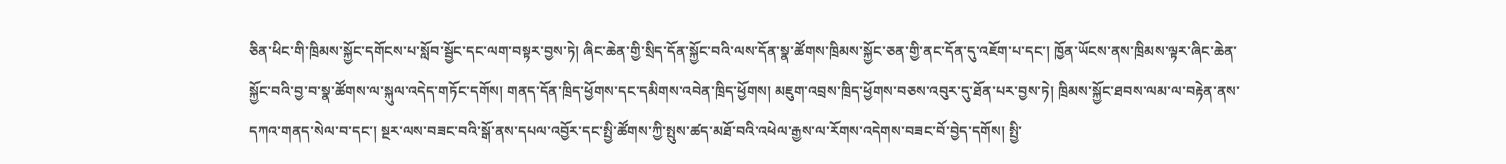ཅིན་ཕིང་གི་ཁྲིམས་སྐྱོང་དགོངས་པ་སློབ་སྦྱོང་དང་ལག་བསྟར་བྱས་ཏེ། ཞིང་ཆེན་གྱི་སྲིད་དོན་སྐྱོང་བའི་ལས་དོན་སྣ་ཚོགས་ཁྲིམས་སྐྱོང་ཅན་གྱི་ནང་དོན་དུ་འཇོག་པ་དང་། ཁྱོན་ཡོངས་ནས་ཁྲིམས་ལྟར་ཞིང་ཆེན་སྐྱོང་བའི་བྱ་བ་སྣ་ཚོགས་ལ་སྐུལ་འདེད་གཏོང་དགོས། གནད་དོན་ཁྲིད་ཕྱོགས་དང་དམིགས་འབེན་ཁྲིད་ཕྱོགས། མཇུག་འབྲས་ཁྲིད་ཕྱོགས་བཅས་འབུར་དུ་ཐོན་པར་བྱས་ཏེ། ཁྲིམས་སྐྱོང་ཐབས་ལམ་ལ་བརྟེན་ནས་དཀའ་གནད་སེལ་བ་དང་། སྔར་ལས་བཟང་བའི་སྒོ་ནས་དཔལ་འབྱོར་དང་སྤྱི་ཚོགས་ཀྱི་སྤུས་ཚད་མཐོ་བའི་འཕེལ་རྒྱས་ལ་རོགས་འདེགས་བཟང་བོ་བྱེད་དགོས། སྤྱི་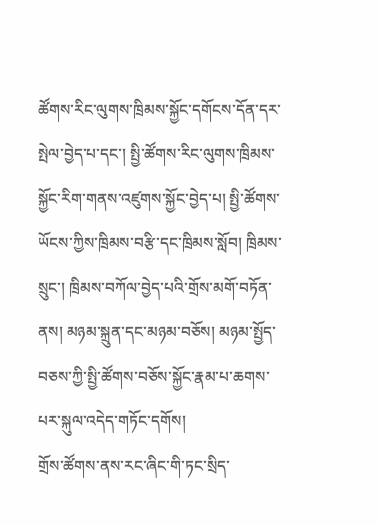ཚོགས་རིང་ལུགས་ཁྲིམས་སྐྱོང་དགོངས་དོན་དར་སྤེལ་བྱེད་པ་དང་། སྤྱི་ཚོགས་རིང་ལུགས་ཁྲིམས་སྐྱོང་རིག་གནས་འཛུགས་སྐྱོང་བྱེད་པ། སྤྱི་ཚོགས་ཡོངས་ཀྱིས་ཁྲིམས་བརྩི་དང་ཁྲིམས་སློབ། ཁྲིམས་སྲུང་། ཁྲིམས་བཀོལ་བྱེད་པའི་གྲོས་མགོ་བཏོན་ནས། མཉམ་སྐྲུན་དང་མཉམ་བཅོས། མཉམ་སྤྱོད་བཅས་ཀྱི་སྤྱི་ཚོགས་བཅོས་སྐྱོང་རྣམ་པ་ཆགས་པར་སྐུལ་འདེད་གཏོང་དགོས།
གྲོས་ཚོགས་ནས་རང་ཞིང་གི་ཏང་སྲིད་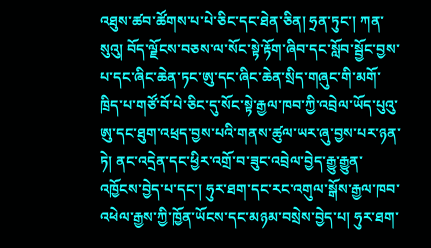འཐུས་ཚབ་ཚོགས་པ་པེ་ཅིང་དང་ཐེན་ཅིན། ཧྲན་ཏུང་། ཀན་སུའུ། བོད་ལྗོངས་བཅས་ལ་སོང་སྟེ་རྟོག་ཞིབ་དང་སློབ་སྦྱོང་བྱས་པ་དང་ཞིང་ཆེན་ཏང་ཨུ་དང་ཞིང་ཆེན་སྲིད་གཞུང་གི་མགོ་ཁྲིད་པ་གཙོ་བོ་པེ་ཅིང་དུ་སོང་སྟེ་རྒྱལ་ཁབ་ཀྱི་འབྲེལ་ཡོད་པུའུ་ཨུ་དང་ཐུག་འཕྲད་བྱས་པའི་གནས་ཚུལ་ཡར་ཞུ་བྱས་པར་ཉན་ཏེ། ནང་འདྲེན་དང་ཕྱིར་འགྲོ་བ་ཟུང་འབྲེལ་བྱེད་རྒྱུ་རྒྱུན་འཁྱོངས་བྱེད་པ་དང་། ཧུར་ཐག་དང་རང་འགུལ་སྒོས་རྒྱལ་ཁབ་འཕེལ་རྒྱས་ཀྱི་ཁྱོན་ཡོངས་དང་མཉམ་བསྲེས་བྱེད་པ། ཧུར་ཐག་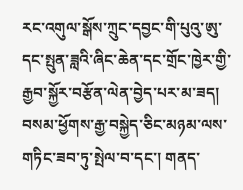རང་འགུལ་སྒོས་ཀྲུང་དབྱང་གི་པུའུ་ཨུ་དང་སྤུན་ཟླའི་ཞིང་ཆེན་དང་གྲོང་ཁྱེར་གྱི་རྒྱབ་སྐྱོར་བརྩོན་ལེན་བྱེད་པར་མ་ཟད། བསམ་ཕྱོགས་རྒྱ་བསྐྱེད་ཅིང་མཉམ་ལས་གཏིང་ཟབ་ཏུ་སྤེལ་བ་དང་། གནད་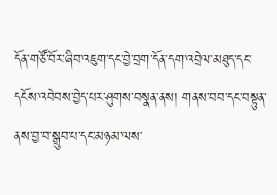དོན་གཙོ་བོར་ཞིབ་འཇུག་དང་བྱེ་བྲག་དོན་དག་འབྲེལ་མཐུད་དང་དངོས་འབེབས་བྱེད་པར་ཤུགས་བསྣན་ནས། གནས་བབ་དང་བསྟུན་ནས་བྱ་བ་སྒྲུབ་པ་དང་མཉམ་ལས་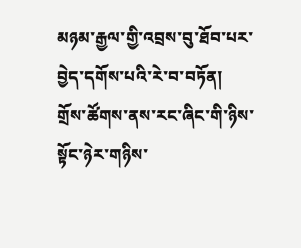མཉམ་རྒྱལ་གྱི་འབྲས་བུ་ཐོབ་པར་བྱེད་དགོས་པའི་རེ་བ་བཏོན།
གྲོས་ཚོགས་ནས་རང་ཞིང་གི་ཉིས་སྟོང་ཉེར་གཉིས་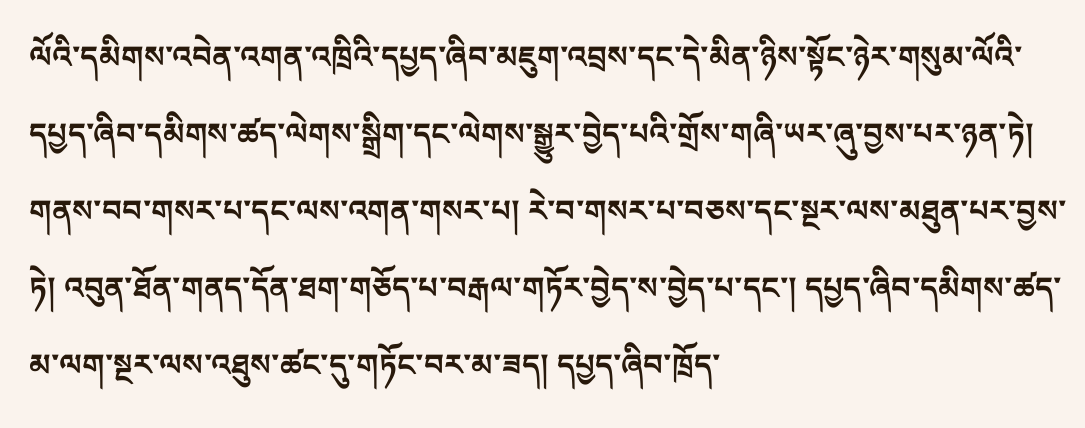ལོའི་དམིགས་འབེན་འགན་འཁྲིའི་དཔྱད་ཞིབ་མཇུག་འབྲས་དང་དེ་མིན་ཉིས་སྟོང་ཉེར་གསུམ་ལོའི་དཔྱད་ཞིབ་དམིགས་ཚད་ལེགས་སྒྲིག་དང་ལེགས་སྒྱུར་བྱེད་པའི་གྲོས་གཞི་ཡར་ཞུ་བྱས་པར་ཉན་ཏེ། གནས་བབ་གསར་པ་དང་ལས་འགན་གསར་པ། རེ་བ་གསར་པ་བཅས་དང་སྔར་ལས་མཐུན་པར་བྱས་ཏེ། འབུན་ཐོན་གནད་དོན་ཐག་གཅོད་པ་བརྒལ་གཏོར་བྱེད་ས་བྱེད་པ་དང་། དཔྱད་ཞིབ་དམིགས་ཚད་མ་ལག་སྔར་ལས་འཐུས་ཚང་དུ་གཏོང་བར་མ་ཟད། དཔྱད་ཞིབ་ཁྲོད་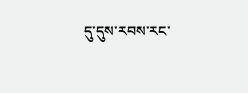དུ་དུས་རབས་རང་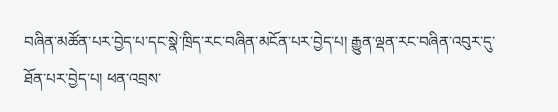བཞིན་མཚོན་པར་བྱེད་པ་དང་སྣེ་ཁྲིད་རང་བཞིན་མངོན་པར་བྱེད་པ། རྒྱུན་ལྡན་རང་བཞིན་འབུར་དུ་ཐོན་པར་བྱེད་པ། ཕན་འབྲས་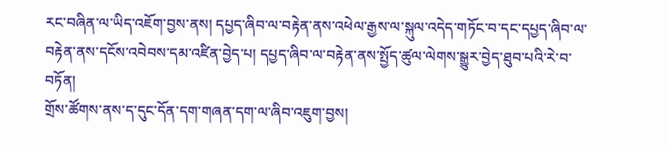རང་བཞིན་ལ་ཡིད་འཇོག་བྱས་ནས། དཔྱད་ཞིབ་ལ་བརྟེན་ནས་འཕེལ་རྒྱས་ལ་སྐུལ་འདེད་གཏོང་བ་དང་དཔྱད་ཞིབ་ལ་བརྟེན་ནས་དངོས་འབེབས་དམ་འཛིན་བྱེད་པ། དཔྱད་ཞིབ་ལ་བརྟེན་ནས་སྤྱོད་ཚུལ་ལེགས་སྒྱུར་བྱེད་ཐུབ་པའི་རེ་བ་བཏོན།
གྲོས་ཚོགས་ནས་ད་དུང་དོན་དག་གཞན་དག་ལ་ཞིབ་འཇུག་བྱས།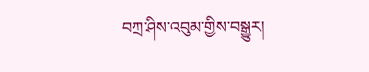བཀྲ་ཤིས་འབུམ་གྱིས་བསྒྱུར།